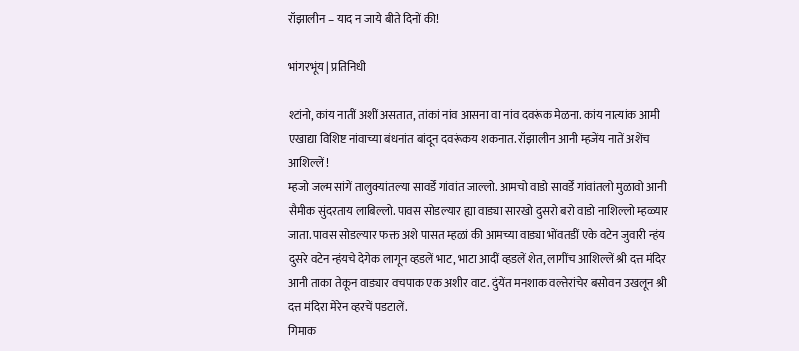रॉझालीन – याद न जाये बीते दिनों की!

भांगरभूंय | प्रतिनिधी

श्टांनो, कांय नातीं अशीं असतात, तांकां नांव आसना वा नांव दवरूंक मेळना. कांय नात्यांक आमी एखाद्या विशिष्ट नांवाच्या बंधनांत बांदून दवरूंकय शकनात. रॉझालीन आनी म्हजेंय नातें अशेंच आशिल्लें !
म्हजो जल्म सांगें तालुक्यांतल्या सावर्डें गांवांत जाल्लो. आमचो वाडो सावर्डें गांवांतलो मुळावो आनी सैमीक सुंदरताय लाबिल्लो. पावस सोडल्यार ह्या वाड्या सारखो दुसरो बरो वाडो नाशिल्लो म्हळ्यार जाता. पावस सोडल्यार फक्त अशे पासत म्हळां की आमच्या वाड्या भोंवतडीं एके वटेन जुवारी न्हंय दुसरे वटेन न्हंयचे देगेक लागून व्हडलें भाट, भाटा आदीं व्हडलें शेत, लागींच आशिल्लें श्री दत्त मंदिर आनी ताका तेकून वाड्यार वचपाक एक अशीर वाट. दुंयेंत मनशाक वल्तेरांचेर बसोवन उखलून श्री दत्त मंदिरा मेरेन व्हरचें पडटालें.
गिमाक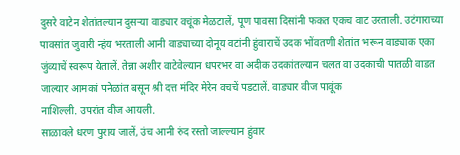दुसरे वाटेन शेतांतल्यान दुसऱ्या वाड्यार वचूंक मेळटालें, पूण पावसा दिसांनी फकत एकच वाट उरताली. उटंगाराच्या पावसांत जुवारी न्हंय भरताली आनी वाड्याच्या दोनूय वटांनी हुंवाराचें उदक भोंवतणी शेतांत भरून वाड्याक एका जुंव्याचें स्वरूप येतालें. तेन्ना अशीर वाटेवेल्यान धपरभर वा अदीक उदकांतल्यान चलत वा उदकाची पातळी वाडत जाल्यार आमकां पनेळांत बसून श्री दत्त मंदिर मेरेन वचचें पडटालें. वाड्यार वीज पावूंक
नाशिल्ली. उपरांत वीज आयली.
साळावले धरण पुराय जालें, उंच आनी रुंद रस्तो जाल्ल्यान हुंवार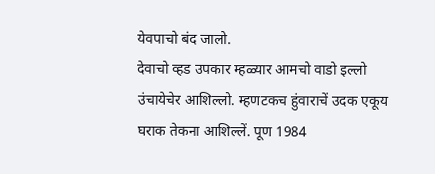येवपाचो बंद जालो.
देवाचो व्हड उपकार म्हळ्यार आमचो वाडो इल्लो उंचायेचेर आशिल्लो. म्हणटकच हुंवाराचें उदक एकूय घराक तेकना आशिल्लें. पूण 1984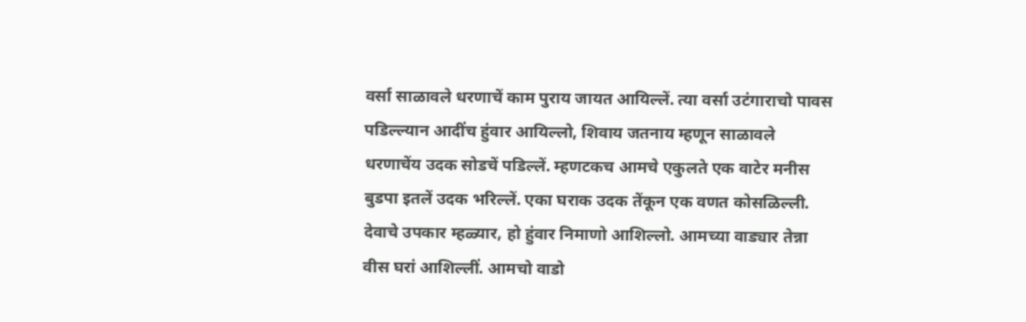वर्सा साळावले धरणाचें काम पुराय जायत आयिल्लें. त्या वर्सा उटंगाराचो पावस पडिल्ल्यान आदींच हुंवार आयिल्लो, शिवाय जतनाय म्हणून साळावले धरणाचेंय उदक सोडचें पडिल्लें. म्हणटकच आमचे एकुलते एक वाटेर मनीस बुडपा इतलें उदक भरिल्लें. एका घराक उदक तेंकून एक वणत कोसळिल्ली. देवाचे उपकार म्हळ्यार, हो हुंवार निमाणो आशिल्लो. आमच्या वाड्यार तेन्ना वीस घरां आशिल्लीं. आमचो वाडो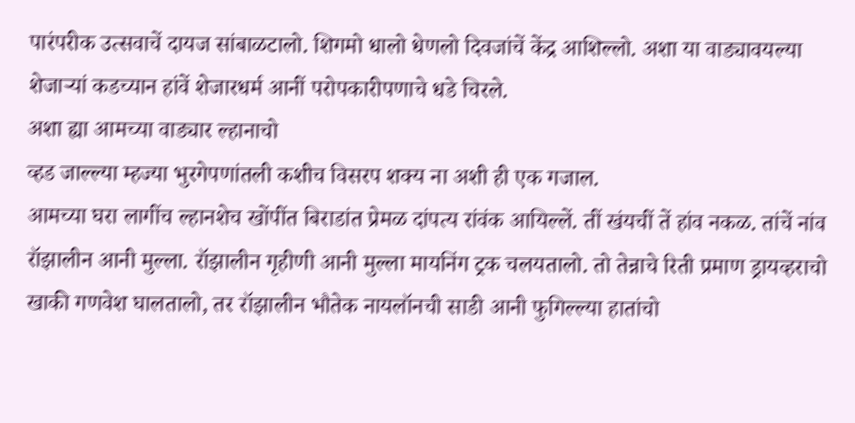पारंपरीक उत्सवाचें दायज सांबाळटालो. शिगमो धालो धेणलो दिवजांचें केंद्र आशिल्लो. अशा या वाड्यावयल्या शेजाऱ्यां कडच्यान हांवें शेजारधर्म आनीं परोपकारीपणाचे धडे चिरले.
अशा ह्या आमच्या वाड्यार ल्हानाचो
व्हड जाल्ल्या म्हज्या भुरगेपणांतली कशीच विसरप शक्य ना अशी ही एक गजाल.
आमच्या घरा लागींच ल्हानशेच खोंपींत बिराडांत प्रेमळ दांपत्य रांवंक आयिल्लें. तीं खंयचीं तें हांव नकळ. तांचें नांव रॉझालीन आनी मुल्ला. रॉझालीन गृहीणी आनी मुल्ला मायनिंग ट्रक चलयतालो. तो तेन्नाचे रिती प्रमाण ड्रायव्हराचो खाकी गणवेश घालतालो, तर रॉझालीन भौतेक नायलॉनची साडी आनी फुगिल्ल्या हातांचो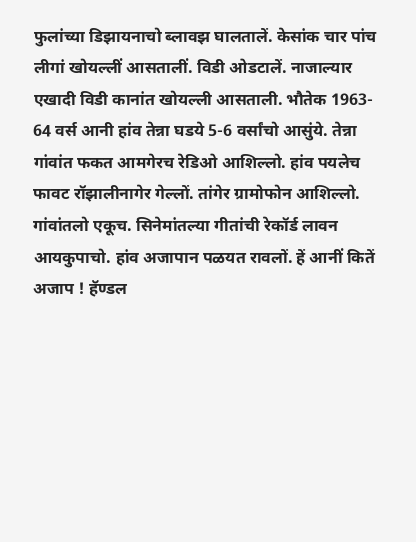फुलांच्या डिझायनाचो ब्लावझ घालतालें. केसांक चार पांच लीगां खोयल्लीं आसतालीं. विडी ओडटालें. नाजाल्यार एखादी विडी कानांत खोयल्ली आसताली. भौतेक 1963- 64 वर्स आनी हांव तेन्ना घडये 5-6 वर्सांचो आसुंये. तेन्ना गांवांत फकत आमगेरच रेडिओ आशिल्लो. हांव पयलेच फावट रॉझालीनागेर गेल्लों. तांगेर ग्रामोफोन आशिल्लो. गांवांतलो एकूच. सिनेमांतल्या गीतांची रेकॉर्ड लावन आयकुपाचो. हांव अजापान पळयत रावलों. हें आनीं कितें अजाप ! हॅण्डल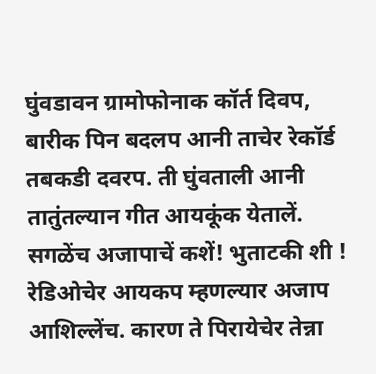घुंवडावन ग्रामोफोनाक कॉर्त दिवप, बारीक पिन बदलप आनी ताचेर रेकॉर्ड तबकडी दवरप. ती घुंवताली आनी तातुंतल्यान गीत आयकूंक येतालें. सगळेंच अजापाचें कशें! भुताटकी शी ! रेडिओचेर आयकप म्हणल्यार अजाप आशिल्लेंच. कारण ते पिरायेचेर तेन्ना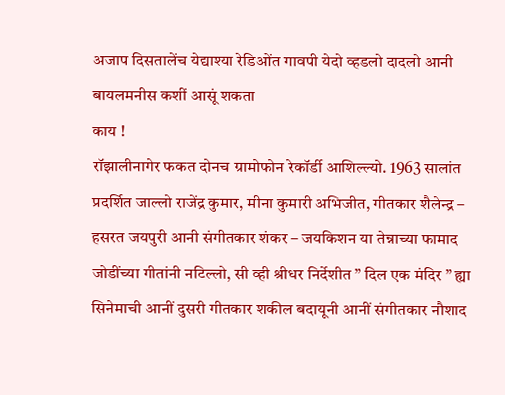अजाप दिसतालेंच येद्याश्या रेडिओंत गावपी येदो व्हडलो दादलो आनी बायलमनीस कशीं आसूं शकता
काय !
रॉझालीनागेर फकत दोनच ग्रामोफोन रेकॉर्डी आशिल्ल्यो. 1963 सालांत प्रदर्शित जाल्लो राजेंद्र कुमार, मीना कुमारी अभिजीत, गीतकार शैलेन्द्र – हसरत जयपुरी आनी संगीतकार शंकर – जयकिशन या तेन्नाच्या फामाद जोडींच्या गीतांनी नटिल्लो, सी व्ही श्रीधर निर्देशीत ” दिल एक मंदिर ” ह्या सिनेमाची आनीं दुसरी गीतकार शकील बदायूनी आनीं संगीतकार नौशाद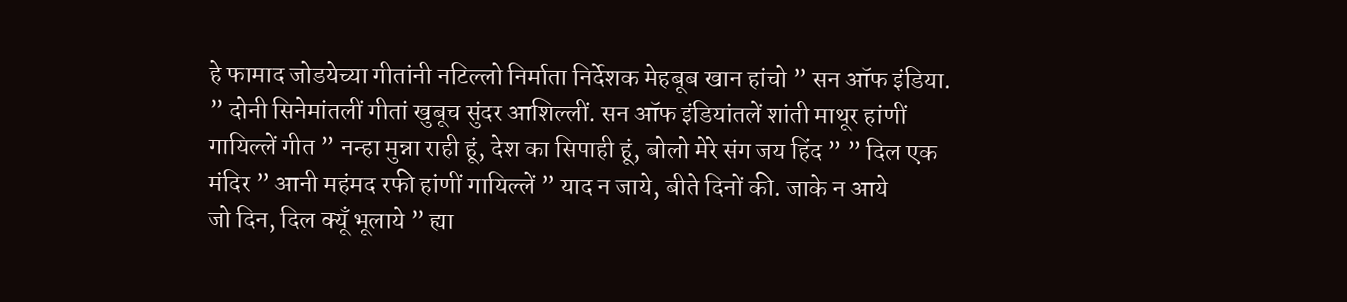हे फामाद जोडयेच्या गीतांनी नटिल्लो निर्माता निर्देशक मेहबूब खान हांचो ” सन ऑफ इंडिया. ” दोनी सिनेमांतलीं गीतां खुबूच सुंदर आशिल्लीं. सन ऑफ इंडियांतलें शांती माथूर हांणीं गायिल्लें गीत ” नन्हा मुन्ना राही हूं, देश का सिपाही हूं, बोलो मेरे संग जय हिंद ” ” दिल एक मंदिर ” आनी महंमद रफी हांणीं गायिल्लें ” याद न जाये, बीते दिनों की. जाके न आये
जो दिन, दिल क्यूँ भूलाये ” ह्या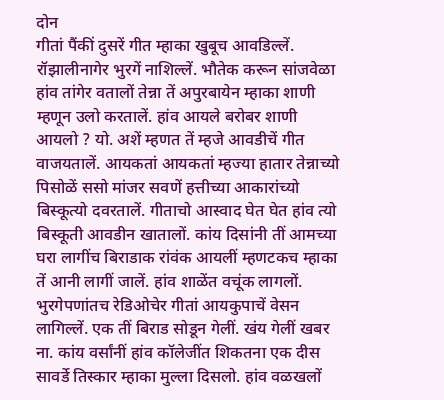दोन
गीतां पैंकीं दुसरें गीत म्हाका खुबूच आवडिल्लें.
रॉझालीनागेर भुरगें नाशिल्लें. भौतेक करून सांजवेळा हांव तांगेर वतालों तेन्ना तें अपुरबायेन म्हाका शाणी म्हणून उलो करतालें. हांव आयले बरोबर शाणी आयलो ? यो. अशें म्हणत तें म्हजे आवडीचें गीत वाजयतालें. आयकतां आयकतां म्हज्या हातार तेन्नाच्यो पिसोळें ससो मांजर सवणें हत्तीच्या आकारांच्यो बिस्कूत्यो दवरतालें. गीताचो आस्वाद घेत घेत हांव त्यो बिस्कूती आवडीन खातालों. कांय दिसांनी तीं आमच्या घरा लागींच बिराडाक रांवंक आयलीं म्हणटकच म्हाका तें आनी लागीं जालें. हांव शाळेंत वचूंक लागलों. भुरगेपणांतच रेडिओचेर गीतां आयकुपाचें वेसन लागिल्लें. एक तीं बिराड सोडून गेलीं. खंय गेलीं खबर ना. कांय वर्सांनीं हांव कॉलेजींत शिकतना एक दीस सावर्डे तिस्कार म्हाका मुल्ला दिसलो. हांव वळखलों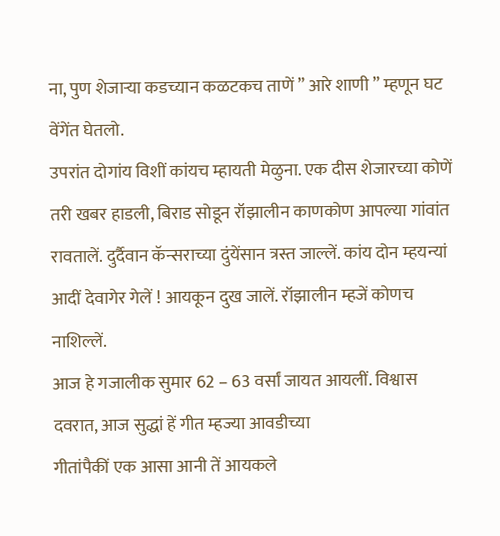ना, पुण शेजाऱ्या कडच्यान कळटकच ताणें ” आरे शाणी ” म्हणून घट वेंगेंत घेतलो.
उपरांत दोगांय विशीं कांयच म्हायती मेळुना. एक दीस शेजारच्या कोणें तरी खबर हाडली, बिराड सोडून रॉझालीन काणकोण आपल्या गांवांत रावतालें. दुर्दैवान कॅन्सराच्या दुंयेंसान त्रस्त जाल्लें. कांय दोन म्हयन्यां आदीं देवागेर गेलें ! आयकून दुख जालें. रॉझालीन म्हजें कोणच नाशिल्लें.
आज हे गजालीक सुमार 62 – 63 वर्सां जायत आयलीं. विश्वास दवरात, आज सुद्धां हें गीत म्हज्या आवडीच्या
गीतांपैकीं एक आसा आनी तें आयकले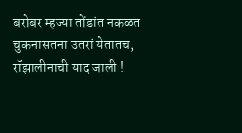बरोबर म्हज्या तोंडांत नकळत चुकनासतना उतरां येतातच, रॉझालीनाची याद जाली !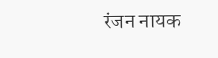रंजन नायक